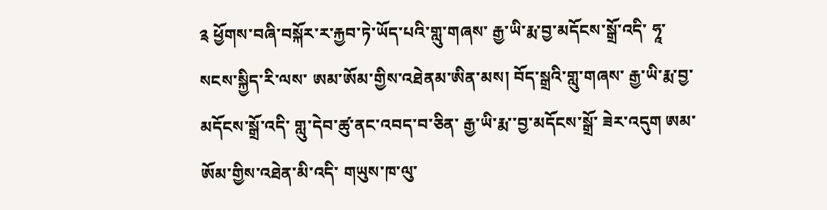༉ ཕྱོགས་བཞི་བསྐོར་ར་རྐྱབ་ཏེ་ཡོད་པའི་གླུ་གཞས་ རྒྱ་ཡི་རྨ་བྱ་མདོངས་སྒྲོ་འདི་ ཧཱ་ སངས་སྐྱིད་རི་ལས་ ཨམ་ཨོམ་གྱིས་འཐེནམ་ཨིན་མས། བོད་སྒྲའི་གླུ་གཞས་ རྒྱ་ཡི་རྨ་བྱ་མདོངས་སྒྲོ་འདི་ གླུ་དེབ་ཚུ་ནང་འབད་བ་ཅིན་ རྒྱ་ཡི་རྨ་་བྱ་མདོངས་སྒྲོ་ ཟེར་འདུག ཨམ་ཨོམ་གྱིས་འཐེན་མི་འདི་ གཡུས་ཁ་ལུ་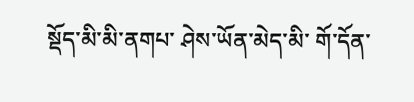སྡོད་མི་མི་ནགཔ་ ཤེས་ཡོན་མེད་མི་ གོ་དོན་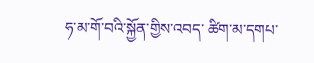ཧ་མ་གོ་བའི་སྐྱོན་གྱིས་འབད་ ཚིག་མ་དགཔ་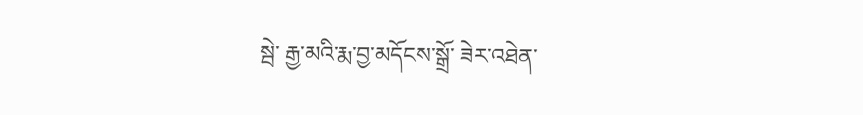སྦེ་ རྒྱ་མའི་རྨ་བྱ་མདོངས་སྒྲོ་ ཟེར་འཐེན་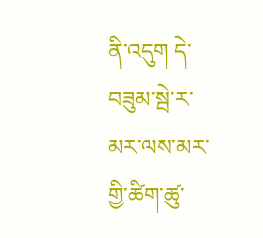ནི་འདུག དེ་བཟུམ་སྦེ་ར་ མར་ལས་མར་གྱི་ཚིག་ཚུ་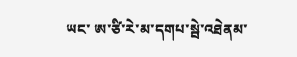ཡང་ ཨ་ཙི་རེ་མ་དགཔ་སྦེ་འཐེནམ་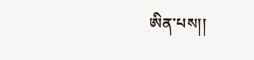ཨིན་པས།།